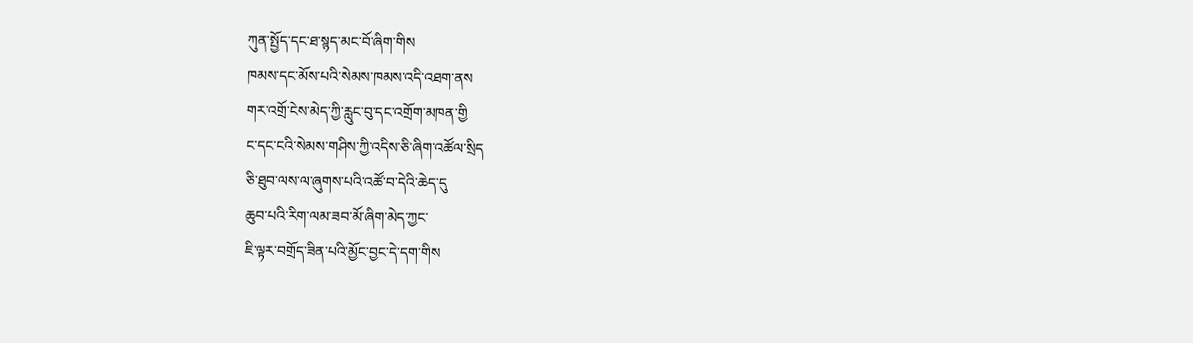ཀུན་སྤྱོད་དང་ཐ་སྙད་མང་བོ་ཞིག་གིས
ཁམས་དང་མོས་པའི་སེམས་ཁམས་འདི་འཐག་ནས
གར་འགྲོ་ངེས་མེད་ཀྱི་རླུང་བུ་དང་འགྲོག་མཁན་གྱི
ང་དང་ངའི་སེམས་གཤིས་ཀྱི་འདིས་ཅི་ཞིག་འཚོལ་སྲིད
ཅི་ཐུབ་ལས་ལ་ཞུགས་པའི་འཚོ་བ་དེའི་ཆེད་དུ
ཆུབ་པའི་རིག་ལམ་ཟབ་མོ་ཞིག་མེད་ཀྱང་
ཇི་ལྟར་བགྲོད་ཟིན་པའི་མྱོང་བྱང་དེ་དག་གིས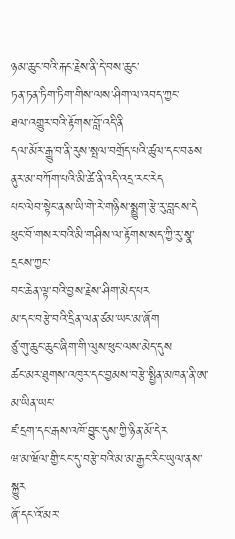ཉམ་ཆུང་བའི་རྐང་རྗེས་ནི་དེ་བས་ཆུང་
ཏན་ཏན་ཏིག་ཏིག་གིས་ལས་ཤིག་ལ་འབད་ཀྱང་
ཐལ་འགྱུར་བའི་རྟོགས་བློ་འདི་ནི
དལ་མོར་རྒྱུ་བ་ནི་རུས་སྤལ་བགྲོད་པའི་ཚུལ་དང་བཅས
ནུར་མ་བཀོག་པའི་མི་ཚེ་ནི་འདི་འདྲ་རང་རེད
པང་ལེབ་སྟེང་ནས་ཡི་གེ་རེ་གཉིས་སྨྱུག་རྩེ་རུ་བླངས་དེ
ཕུང་བོ་གསར་བའི་མི་གཤིས་ལ་རྟོགས་སད་ཀྱི་རུ་སྣ་དྲངས་ཀྱང་
བང་ཆེན་ལྟ་བའི་བྱས་རྗེས་ཤིག་མེད་པར
མ་དང་བརྩེ་བའི་དྲིན་ལན་ཙམ་ཡང་མ་ཞོག
ཙུ་གུ་ཆུང་ཆུང་ཞིག་གི་ལུས་ཕུང་ལས་མེད་དུས
ཚང་མར་ཐུགས་འཁུར་དང་བྱམས་བརྩེ་སྤྱིན་མཁན་ནི་ཨ་མ་ཡིན་ཡང་
ཛ་དྲག་དང་རྒས་འཁོ་བྱུང་དུས་ཀྱི་ཉིན་མོ་དེར
ཝ་མ་ཝོལ་གྱི་ངང་དུ་བརྩེ་བའི་མ་མ་རྒྱང་རིང་ཡུལ་ནས་སྐྱུར
ཞོ་དང་འོ་མར་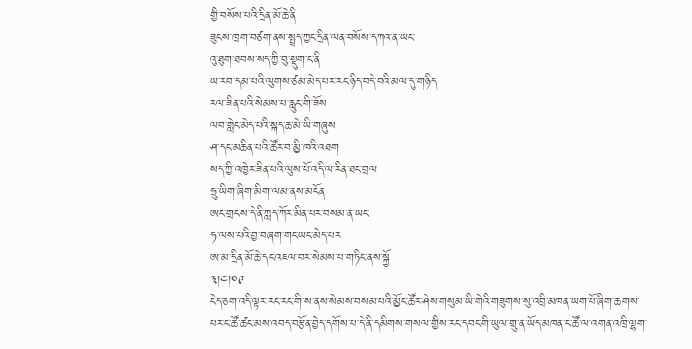གྱི་བསོས་པའི་དྲིན་མོ་ཆེ་ནི
ཟུངས་ཁྲག་བཙག་ནས་སྤྲད་ཀྱང་དྲིན་ལན་བསོས་དཀའ་ན་ཡང་
འུ་ཐུག་ཐབས་སད་ཀྱི་བུ་སྡུག་ང་ནི
ཡ་རབ་དམ་པའི་ལུགས་ཙམ་མེད་པར་རང་ཉིད་བདེ་བའི་མལ་དུ་གཉིད
རལ་ཟིན་པའི་སེམས་པ་རླུང་གི་ཟོས
ལབ་གླེང་མེད་པའི་སྐད་ཆ་མེ་ཡི་གཞུས
ཤ་དང་མཆིན་པའི་ཚོར་བ་མྱི་ཁའི་འཐག
སད་ཀྱི་འཁྱེར་ཟིན་པའི་ལུས་པོ་འདི་ལ་རིན་ཐང་བྲལ
ཧྲུ་ཡིག་ཞིག་མིག་ལམ་ནས་མངོན
ཨང་གྲངས་དེ་ནི་ཀླད་ཀོར་མིན་པར་བསམ་ན་ཡང་
ཧ་ལས་པའི་བྱ་བཞག་གང་ཡང་མེད་པར
ཨ་མ་དྲིན་མོ་ཆེ་དང་འཇལ་བར་སེམས་པ་གཏིང་ནས་སྐྱོ
༣།༤།༠༩
ངེད་ཅག་འདི་ལྟར་རང་རང་གི་ས་ནས་སེམས་བསམ་པའི་མྱོང་ཚོར་ཤེས་གསུམ་ཡི་གེའི་གཟུགས་སུ་འབྲི་མཁན་ཡག་པོ་ཞིག་ཆགས་པར་ང་ཚོ་ཚང་མས་འབད་བརྩོན་བྱེད་དགོས་པ་དེ་ནི་དམིགས་གསལ་གྱིས་རང་དབང་གི་ཡུལ་གྲུ་ན་ཡོད་མཁན་ང་ཚོ་ལ་འགན་འཁྲི་ལྷག་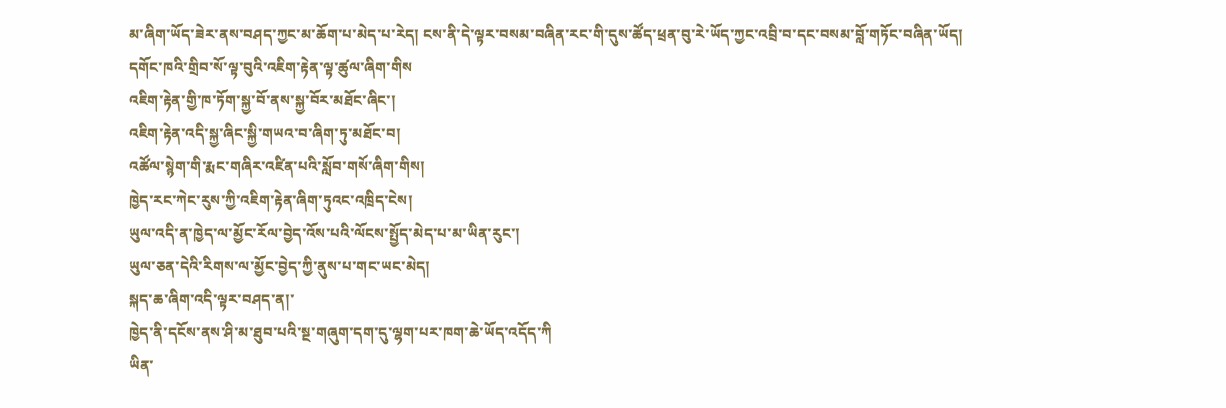མ་ཞིག་ཡོད་ཟེར་ནས་བཤད་ཀྱང་མ་ཆོག་པ་མེད་པ་རེད། ངས་ནི་དེ་ལྟར་བསམ་བཞིན་རང་གི་དུས་ཚོད་ཕྲན་བུ་རེ་ཡོད་ཀྱང་འབྲི་བ་དང་བསམ་བློ་གཏོང་བཞིན་ཡོད།
དགོང་ཁའི་གྲིབ་སོ་ལྟ་བུའི་འཇིག་རྟེན་ལྟ་ཚུལ་ཞིག་གིས
འཇིག་རྟེན་གྱི་ཁ་ཏོག་སྐྱ་བོ་ནས་སྐྱ་བོར་མཐོང་ཞིང་།
འཇིག་རྟེན་འདི་སྐྱ་ཞིང་སྐྱི་གཡའ་བ་ཞིག་ཏུ་མཐོང་བ།
འཚོལ་སྙེག་གི་རྨང་གཞིར་འཛིན་པའི་སློབ་གསོ་ཞིག་གིས།
ཁྱེད་རང་ཀེང་རུས་ཀྱི་འཇིག་རྟེན་ཞིག་ཏུའང་འཁྲིད་ངེས།
ཡུལ་འདི་ན་ཁྱེད་ལ་མྱོང་རོལ་བྱེད་འོས་པའི་ལོངས་སྤྱོད་མེད་པ་མ་ཡིན་རུང་།
ཡུལ་ཅན་དེའི་རིགས་ལ་མྱོང་བྱེད་ཀྱི་ནུས་པ་གང་ཡང་མེད།
སྐད་ཆ་ཞིག་འདི་ལྟར་བཤད་ན།་
ཁྱེད་ནི་དངོས་ནས་ཤི་མ་ཐུབ་པའི་སྔ་གཞུག་དག་དུ་ལྷག་པར་ཁག་ཆེ་ཡོད་འདོད་ཀི
ཡིན་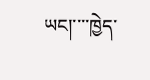ཡང།་་་་ཁྱེད་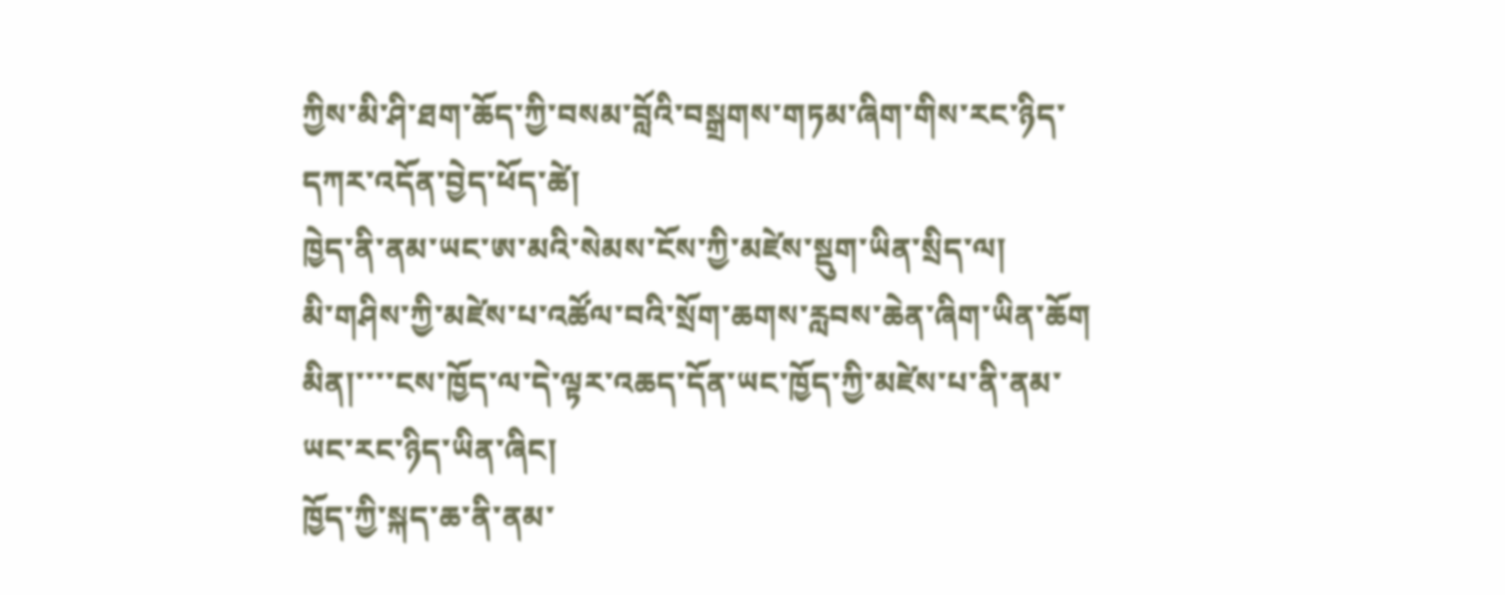ཀྱིས་མི་ཤི་ཐག་ཆོད་ཀྱི་བསམ་བློའི་བསྒྲགས་གཏམ་ཞིག་གིས་རང་ཉིད་དཀར་འདོན་བྱེད་ཕོད་ཚེ།
ཁྱེད་ནི་ནམ་ཡང་ཨ་མའི་སེམས་ངོས་ཀྱི་མཛེས་སྡུག་ཡིན་སྲིད་ལ།
མི་གཤིས་ཀྱི་མཛེས་པ་འཚོལ་བའི་སྲོག་ཆགས་རླབས་ཆེན་ཞིག་ཡིན་ཆོག
མིན།་་་་ངས་ཁྱོད་ལ་དེ་ལྟར་འཆད་དོན་ཡང་ཁྱོད་ཀྱི་མཛེས་པ་ནི་ནམ་ཡང་རང་ཉིད་ཡིན་ཞིང།
ཁྱོད་ཀྱི་སྐད་ཆ་ནི་ནམ་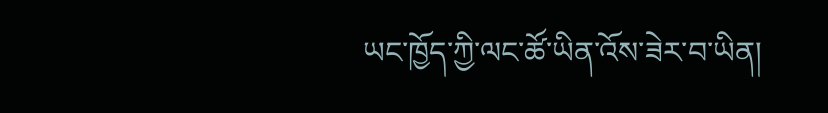ཡང་ཁྱོད་ཀྱི་ལང་ཚོ་ཡིན་འོས་ཟེར་བ་ཡིན།